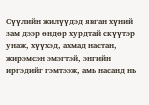Сүүлийн жилүүдэд явган хүний зам дээр өндөр хурдтай скүүтэр унаж, хүүхэд, ахмад настан, жирэмсэн эмэгтэй, энгийн иргэдийг гэмтээж, амь насанд нь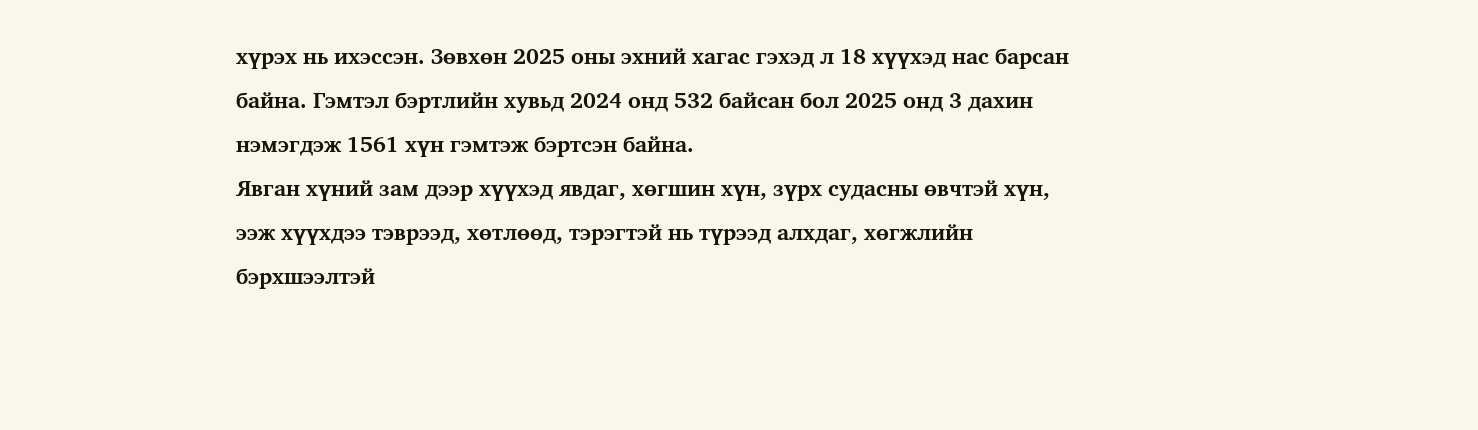хүрэх нь ихэссэн. Зөвхөн 2025 оны эхний хагас гэхэд л 18 хүүхэд нас барсан байна. Гэмтэл бэртлийн хувьд 2024 онд 532 байсан бол 2025 онд 3 дахин нэмэгдэж 1561 хүн гэмтэж бэртсэн байна.
Явган хүний зам дээр хүүхэд явдаг, хөгшин хүн, зүрх судасны өвчтэй хүн, ээж хүүхдээ тэврээд, хөтлөөд, тэрэгтэй нь түрээд алхдаг, хөгжлийн бэрхшээлтэй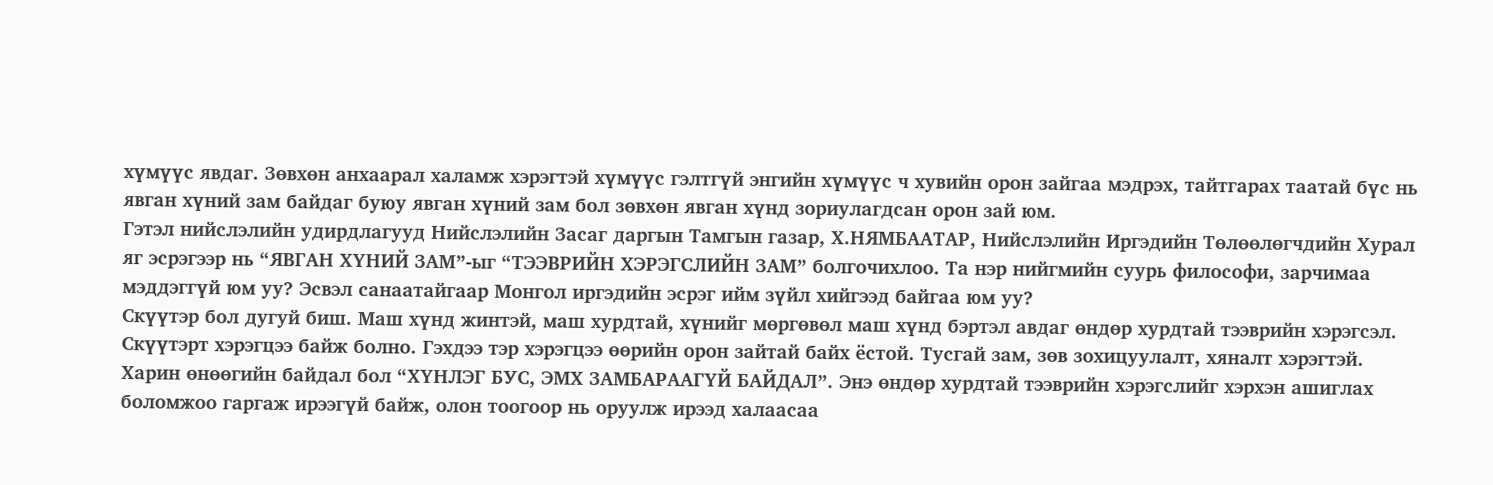хүмүүс явдаг. Зөвхөн анхаарал халамж хэрэгтэй хүмүүс гэлтгүй энгийн хүмүүс ч хувийн орон зайгаа мэдрэх, тайтгарах таатай бүс нь явган хүний зам байдаг буюу явган хүний зам бол зөвхөн явган хүнд зориулагдсан орон зай юм.
Гэтэл нийслэлийн удирдлагууд Нийслэлийн Засаг даргын Тамгын газар, Х.НЯМБААТАР, Нийслэлийн Иргэдийн Төлөөлөгчдийн Хурал яг эсрэгээр нь “ЯВГАН ХҮНИЙ ЗАМ”-ыг “ТЭЭВРИЙН ХЭРЭГСЛИЙН ЗАМ” болгочихлоо. Та нэр нийгмийн суурь философи, зарчимаа мэддэггүй юм уу? Эсвэл санаатайгаар Монгол иргэдийн эсрэг ийм зүйл хийгээд байгаа юм уу?
Скүүтэр бол дугуй биш. Маш хүнд жинтэй, маш хурдтай, хүнийг мөргөвөл маш хүнд бэртэл авдаг өндөр хурдтай тээврийн хэрэгсэл. Скүүтэрт хэрэгцээ байж болно. Гэхдээ тэр хэрэгцээ өөрийн орон зайтай байх ёстой. Тусгай зам, зөв зохицуулалт, хяналт хэрэгтэй. Харин өнөөгийн байдал бол “ХҮНЛЭГ БУС, ЭМХ ЗАМБАРААГҮЙ БАЙДАЛ”. Энэ өндөр хурдтай тээврийн хэрэгслийг хэрхэн ашиглах боломжоо гаргаж ирээгүй байж, олон тоогоор нь оруулж ирээд халаасаа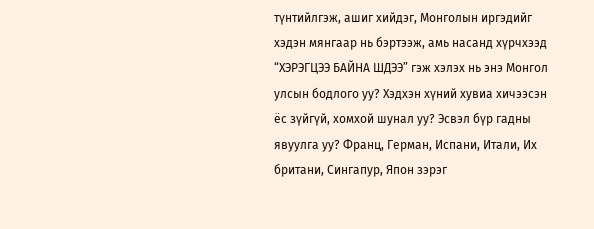түнтийлгэж, ашиг хийдэг, Монголын иргэдийг хэдэн мянгаар нь бэртээж, амь насанд хүрчхээд “ХЭРЭГЦЭЭ БАЙНА ШДЭЭ” гэж хэлэх нь энэ Монгол улсын бодлого уу? Хэдхэн хүний хувиа хичээсэн ёс зүйгүй, хомхой шунал уу? Эсвэл бүр гадны явуулга уу? Франц, Герман, Испани, Итали, Их британи, Сингапур, Япон зэрэг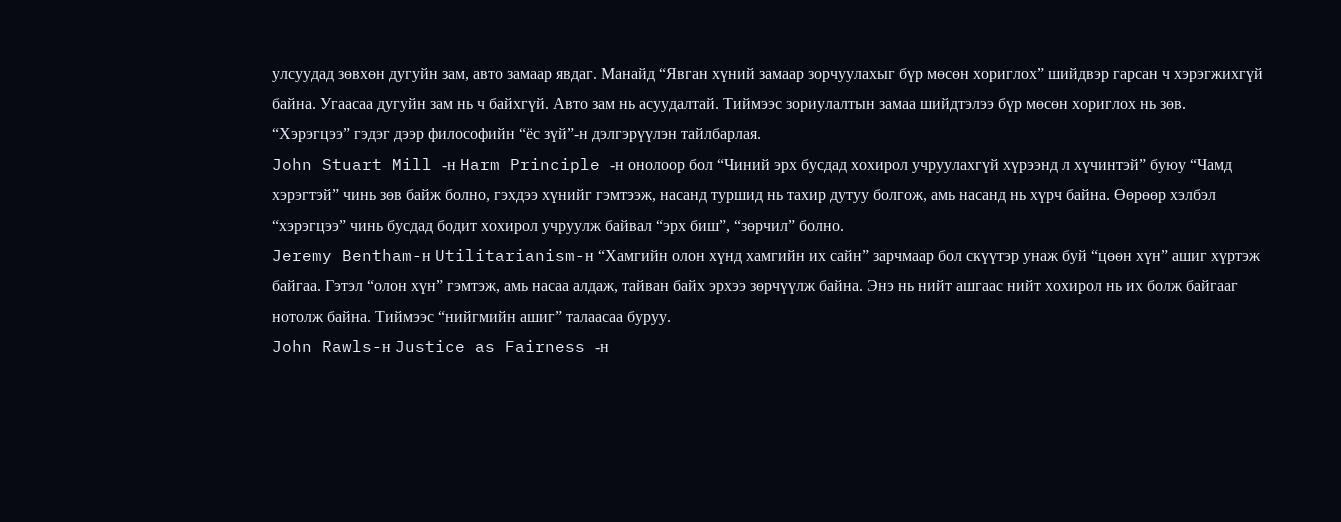улсуудад зөвхөн дугуйн зам, авто замаар явдаг. Манайд “Явган хүний замаар зорчуулахыг бүр мөсөн хориглох” шийдвэр гарсан ч хэрэгжихгүй байна. Угаасаа дугуйн зам нь ч байхгүй. Авто зам нь асуудалтай. Тиймээс зориулалтын замаа шийдтэлээ бүр мөсөн хориглох нь зөв.
“Хэрэгцээ” гэдэг дээр философийн “ёс зүй”-н дэлгэрүүлэн тайлбарлая.
John Stuart Mill -н Harm Principle -н онолоор бол “Чиний эрх бусдад хохирол учруулахгүй хүрээнд л хүчинтэй” буюу “Чамд хэрэгтэй” чинь зөв байж болно, гэхдээ хүнийг гэмтээж, насанд туршид нь тахир дутуу болгож, амь насанд нь хүрч байна. Өөрөөр хэлбэл “хэрэгцээ” чинь бусдад бодит хохирол учруулж байвал “эрх биш”, “зөрчил” болно.
Jeremy Bentham-н Utilitarianism-н “Хамгийн олон хүнд хамгийн их сайн” зарчмаар бол скүүтэр унаж буй “цөөн хүн” ашиг хүртэж байгаа. Гэтэл “олон хүн” гэмтэж, амь насаа алдаж, тайван байх эрхээ зөрчүүлж байна. Энэ нь нийт ашгаас нийт хохирол нь их болж байгааг нотолж байна. Тиймээс “нийгмийн ашиг” талаасаа буруу.
John Rawls-н Justice as Fairness -н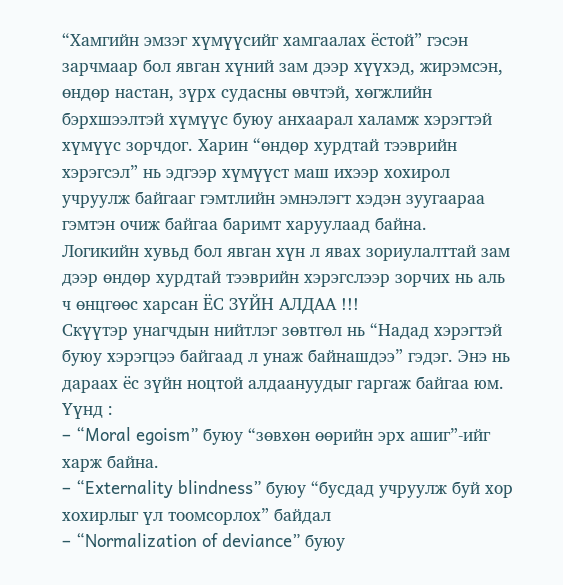“Хамгийн эмзэг хүмүүсийг хамгаалах ёстой” гэсэн зарчмаар бол явган хүний зам дээр хүүхэд, жирэмсэн, өндөр настан, зүрх судасны өвчтэй, хөгжлийн бэрхшээлтэй хүмүүс буюу анхаарал халамж хэрэгтэй хүмүүс зорчдог. Харин “өндөр хурдтай тээврийн хэрэгсэл” нь эдгээр хүмүүст маш ихээр хохирол учруулж байгааг гэмтлийн эмнэлэгт хэдэн зуугаараа гэмтэн очиж байгаа баримт харуулаад байна.
Логикийн хувьд бол явган хүн л явах зориулалттай зам дээр өндөр хурдтай тээврийн хэрэгслээр зорчих нь аль ч өнцгөөс харсан ЁС ЗҮЙН АЛДАА !!!
Скүүтэр унагчдын нийтлэг зөвтгөл нь “Надад хэрэгтэй буюу хэрэгцээ байгаад л унаж байнашдээ” гэдэг. Энэ нь дараах ёс зүйн ноцтой алдаануудыг гаргаж байгаа юм. Үүнд :
– “Moral egoism” буюу “зөвхөн өөрийн эрх ашиг”-ийг харж байна.
– “Externality blindness” буюу “бусдад учруулж буй хор хохирлыг үл тоомсорлох” байдал
– “Normalization of deviance” буюу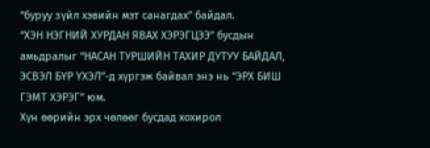“буруу зүйл хэвийн мэт санагдах” байдал.
“ХЭН НЭГНИЙ ХУРДАН ЯВАХ ХЭРЭГЦЭЭ” бусдын амьдралыг “НАСАН ТУРШИЙН ТАХИР ДУТУУ БАЙДАЛ, ЭСВЭЛ БҮР ҮХЭЛ”-д хүргэж байвал энэ нь “ЭРХ БИШ ГЭМТ ХЭРЭГ” юм.
Хүн өөрийн эрх чөлөөг бусдад хохирол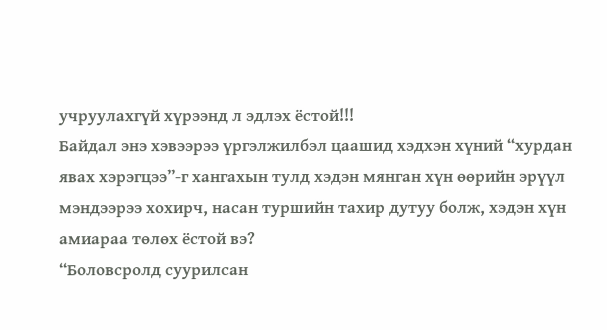учруулахгүй хүрээнд л эдлэх ёстой!!!
Байдал энэ хэвээрээ үргэлжилбэл цаашид хэдхэн хүний “хурдан явах хэрэгцээ”-г хангахын тулд хэдэн мянган хүн өөрийн эрүүл мэндээрээ хохирч, насан туршийн тахир дутуу болж, хэдэн хүн амиараа төлөх ёстой вэ?
“Боловсролд суурилсан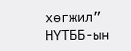хөгжил” НҮТББ-ын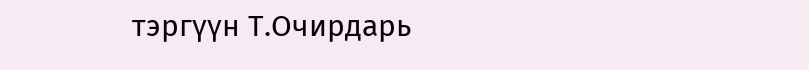тэргүүн Т.Очирдарь